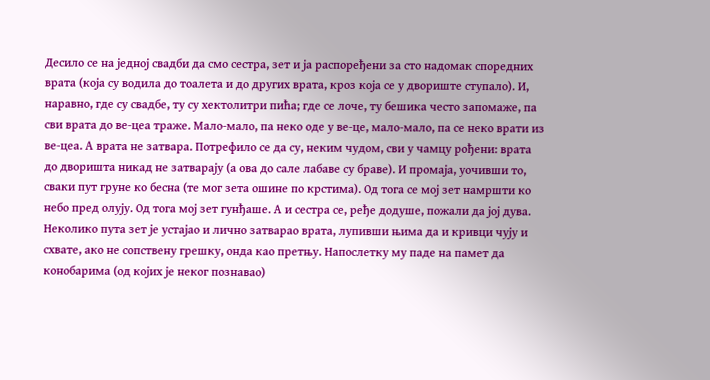Десило се на једној свадби да смо сестра, зет и ја распоређени за сто надомак споредних врата (која су водила до тоалета и до других врата, кроз која се у двориште ступало). И, наравно, где су свадбе, ту су хектолитри пића; где се лоче, ту бешика често запомаже, па сви врата до ве-цеа траже. Мало-мало, па неко оде у ве-це, мало-мало, па се неко врати из ве-цеа. А врата не затвара. Потрефило се да су, неким чудом, сви у чамцу рођени: врата до дворишта никад не затварају (а ова до сале лабаве су браве). И промаја, уочивши то, сваки пут груне ко бесна (те мог зета ошине по крстима). Од тога се мој зет намршти ко небо пред олују. Од тога мој зет гунђаше. А и сестра се, ређе додуше, пожали да јој дува. Неколико пута зет је устајао и лично затварао врата, лупивши њима да и кривци чују и схвате, ако не сопствену грешку, онда као претњу. Напослетку му паде на памет да конобарима (од којих је неког познавао)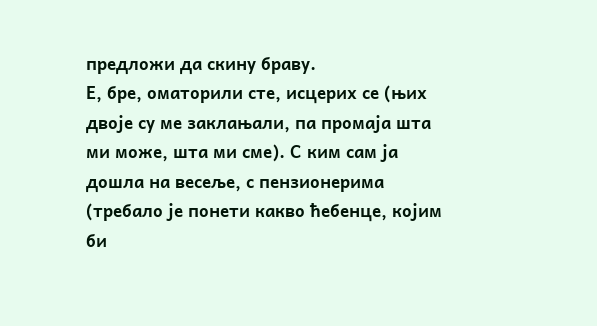предложи да скину браву.
Е, бре, оматорили сте, исцерих се (њих двоје су ме заклањали, па промаја шта ми може, шта ми сме). С ким сам ја дошла на весеље, с пензионерима (требало је понети какво ћебенце, којим би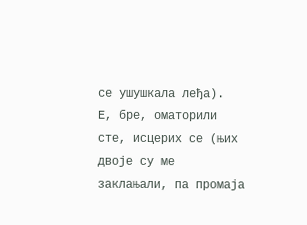се ушушкала леђа).
Е, бре, оматорили сте, исцерих се (њих двоје су ме заклањали, па промаја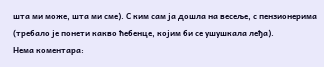шта ми може, шта ми сме). С ким сам ја дошла на весеље, с пензионерима (требало је понети какво ћебенце, којим би се ушушкала леђа).
Нема коментара: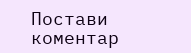Постави коментар